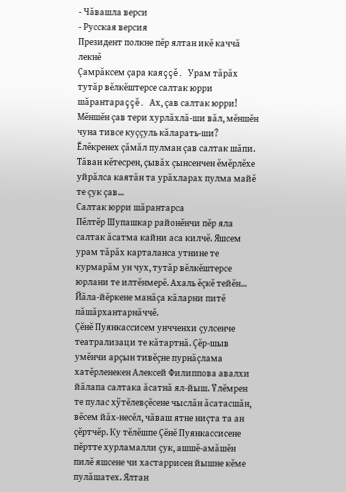- Чăвашла верси
- Русская версия
Президент полкне пĕр ялтан икĕ каччă лекнĕ
Çамрăксем çара каяççĕ. Урам тăрăх тутăр вĕлкĕштерсе салтак юрри шăрантараççĕ. Ах, çав салтак юрри! Мĕншĕн çав тери хурлăхлă-ши вăл, мĕншĕн чуна тивсе куççуль кăларать-ши? Ĕлĕкренех çăмăл пулман çав салтак шăпи. Тăван кĕтесрен, çывăх çынсенчен ĕмĕрлĕхе уйрăлса каятăн та урăхларах пулма майĕ те çук çав...
Салтак юрри шăрантарса
Пĕлтĕр Шупашкар районĕнчи пĕр яла салтак ăсатма кайни аса килчĕ. Яшсем урам тăрăх карталанса утнине те курмарăм ун чух, тутăр вĕлкĕштерсе юрлани те илтĕнмерĕ. Ахаль ĕçкĕ тейĕн... Йăла-йĕркене манăçа кăларни питĕ пăшăрхантарнăччĕ.
Çĕнĕ Пуянкассисем унчченхи çулсенче театрализаци те кăтартнă. Çĕр-шыв умĕнчи арçын тивĕçне пурнăçлама хатĕрленекен Алексей Филиппова авалхи йăлапа салтака ăсатнă ял-йыш. Ÿлĕмрен те пулас хÿтĕлевçĕсене чыслăн ăсатасшăн, вĕсем йăх-несĕл, чăваш ятне ниçта та ан çĕртчĕр. Ку тĕлĕшпе Çĕнĕ Пуянкассисене пĕртте хурламалли çук, ашшĕ-амăшĕн пилĕ яшсене чи хастаррисен йышне кĕме пулăшатех. Ялтан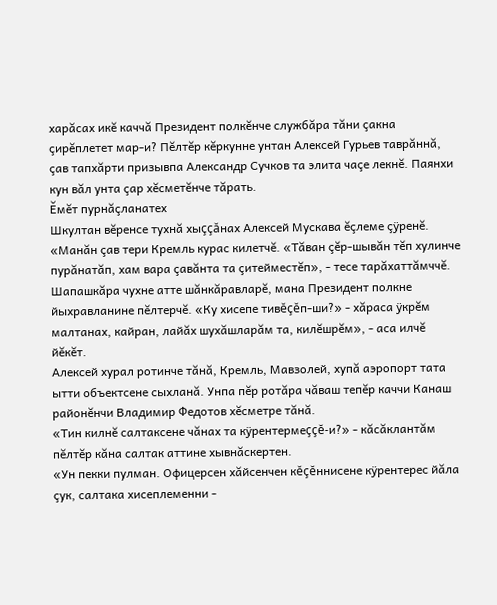харăсах икĕ каччă Президент полкĕнче службăра тăни çакна çирĕплетет мар-и? Пĕлтĕр кĕркунне унтан Алексей Гурьев таврăннă, çав тапхăрти призывпа Александр Сучков та элита чаçе лекнĕ. Паянхи кун вăл унта çар хĕсметĕнче тăрать.
Ĕмĕт пурнăçланатех
Шкултан вĕренсе тухнă хыççăнах Алексей Мускава ĕçлеме çÿренĕ. «Манăн çав тери Кремль курас килетчĕ. «Тăван çĕр-шывăн тĕп хулинче пурăнатăп, хам вара çавăнта та çитейместĕп», - тесе тарăхаттăмччĕ. Шапашкăра чухне атте шăнкăравларĕ, мана Президент полкне йыхравланине пĕлтерчĕ. «Ку хисепе тивĕçĕп-ши?» - хăраса ÿкрĕм малтанах, кайран, лайăх шухăшларăм та, килĕшрĕм», - аса илчĕ йĕкĕт.
Алексей хурал ротинче тăнă, Кремль, Мавзолей, хупă аэропорт тата ытти объектсене сыхланă. Унпа пĕр ротăра чăваш тепĕр каччи Канаш районĕнчи Владимир Федотов хĕсметре тăнă.
«Тин килнĕ салтаксене чăнах та кÿрентермеççĕ-и?» - кăсăклантăм пĕлтĕр кăна салтак аттине хывнăскертен.
«Ун пекки пулман. Офицерсен хăйсенчен кĕçĕннисене кÿрентерес йăла çук, салтака хисеплеменни -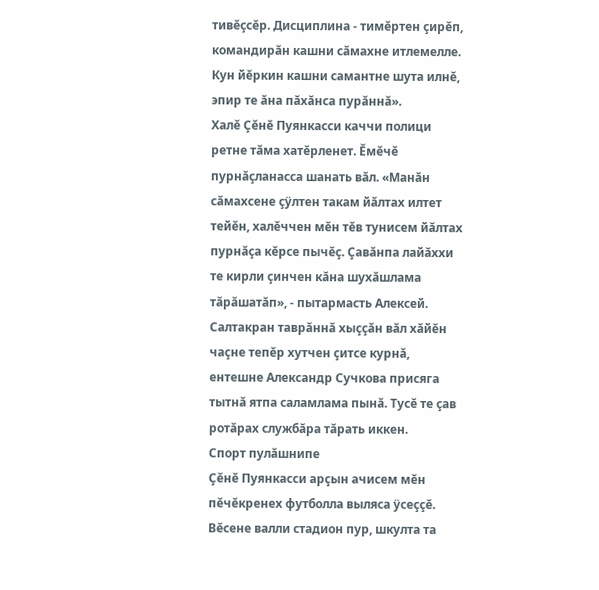тивĕçсĕр. Дисциплина - тимĕртен çирĕп, командирăн кашни сăмахне итлемелле. Кун йĕркин кашни самантне шута илнĕ, эпир те ăна пăхăнса пурăннă».
Халĕ Çĕнĕ Пуянкасси каччи полици ретне тăма хатĕрленет. Ĕмĕчĕ пурнăçланасса шанать вăл. «Манăн сăмахсене çÿлтен такам йăлтах илтет тейĕн, халĕччен мĕн тĕв тунисем йăлтах пурнăçа кĕрсе пычĕç. Çавăнпа лайăххи те кирли çинчен кăна шухăшлама тăрăшатăп», - пытармасть Алексей. Салтакран таврăннă хыççăн вăл хăйĕн чаçне тепĕр хутчен çитсе курнă, ентешне Александр Сучкова присяга тытнă ятпа саламлама пынă. Тусĕ те çав ротăрах службăра тăрать иккен.
Спорт пулăшнипе
Çĕнĕ Пуянкасси арçын ачисем мĕн пĕчĕкренех футболла выляса ÿсеççĕ. Вĕсене валли стадион пур, шкулта та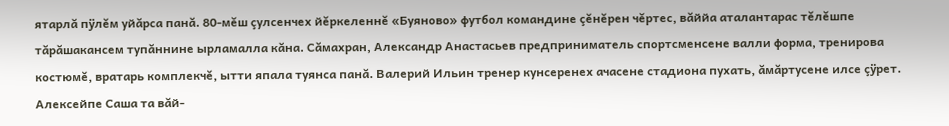ятарлă пÿлĕм уйăрса панă. 80-мĕш çулсенчех йĕркеленнĕ «Буяново» футбол командине çĕнĕрен чĕртес, вăййа аталантарас тĕлĕшпе тăрăшакансем тупăннине ырламалла кăна. Сăмахран, Александр Анастасьев предприниматель спортсменсене валли форма, тренирова костюмĕ, вратарь комплекчĕ, ытти япала туянса панă. Валерий Ильин тренер кунсеренех ачасене стадиона пухать, ăмăртусене илсе çÿрет. Алексейпе Саша та вăй-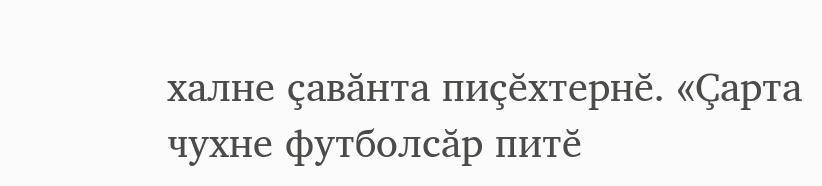халне çавăнта пиçĕхтернĕ. «Çарта чухне футболсăр питĕ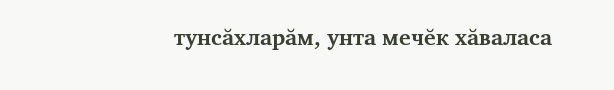тунсăхларăм, унта мечĕк хăваласа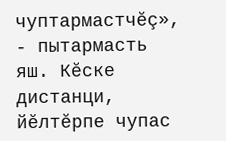чуптармастчĕç», - пытармасть яш. Кĕске дистанци, йĕлтĕрпе чупас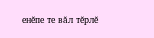енĕпе те вăл тĕрлĕ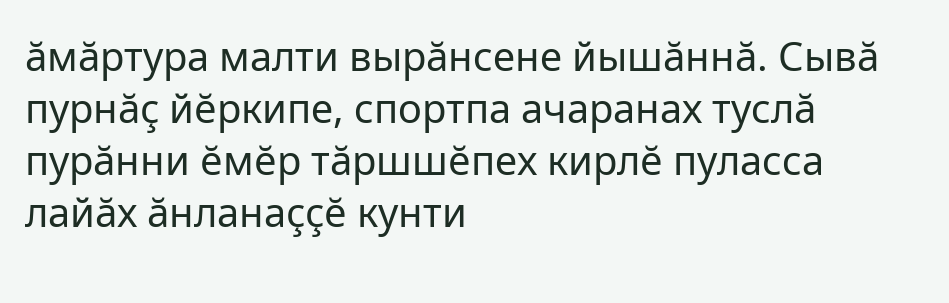ăмăртура малти вырăнсене йышăннă. Сывă пурнăç йĕркипе, спортпа ачаранах туслă пурăнни ĕмĕр тăршшĕпех кирлĕ пуласса лайăх ăнланаççĕ кунти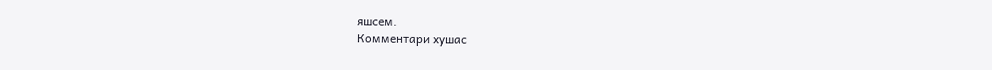яшсем.
Комментари хушас